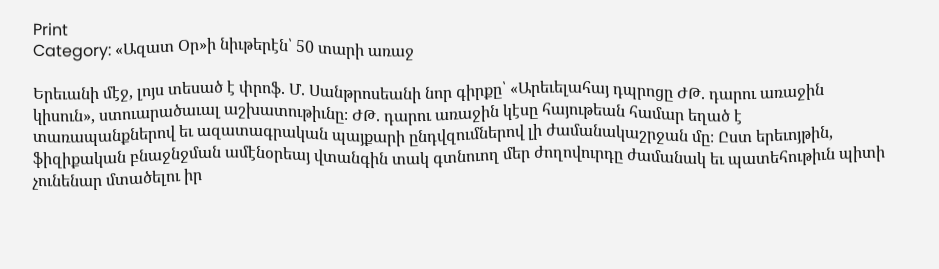Print
Category: «Ազատ Օր»ի նիւթերէն՝ 50 տարի առաջ

Երեւանի մէջ, լոյս տեսած է փրոֆ. Մ. Սանթրոսեանի նոր գիրքը՝ «Արեւելահայ դպրոցը ԺԹ. դարու առաջին կիսուն», ստուարածաւալ աշխատութիւնը։ ԺԹ. դարու առաջին կէսը հայութեան համար եղած է տառապանքներով եւ ազատագրական պայքարի ընդվզումներով լի ժամանակաշրջան մը։ Ըստ երեւոյթին, ֆիզիքական բնաջնջման ամէնօրեայ վտանգին տակ գտնուող մեր ժողովուրդը ժամանակ եւ պատեհութիւն պիտի չունենար մտածելու իր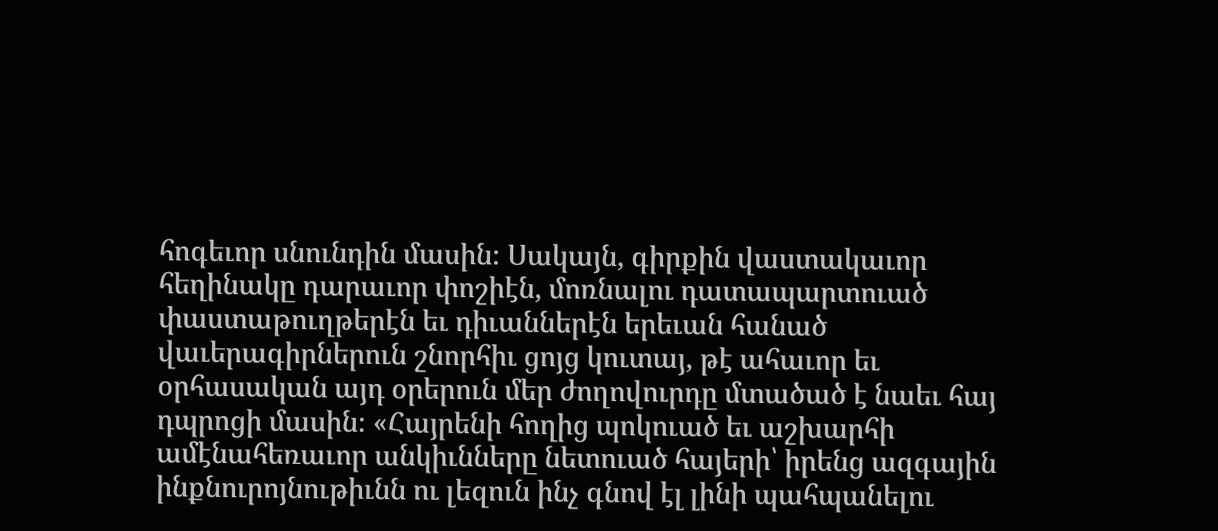հոգեւոր սնունդին մասին։ Սակայն, գիրքին վաստակաւոր հեղինակը դարաւոր փոշիէն, մոռնալու դատապարտուած փաստաթուղթերէն եւ դիւաններէն երեւան հանած վաւերագիրներուն շնորհիւ ցոյց կուտայ, թէ ահաւոր եւ օրհասական այդ օրերուն մեր ժողովուրդը մտածած է նաեւ հայ դպրոցի մասին։ «Հայրենի հողից պոկուած եւ աշխարհի ամէնահեռաւոր անկիւնները նետուած հայերի՝ իրենց ազգային ինքնուրոյնութիւնն ու լեզուն ինչ գնով էլ լինի պահպանելու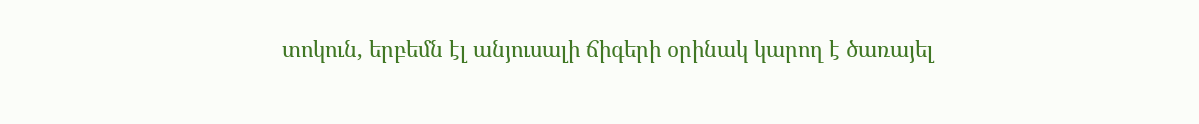տոկուն, երբեմն էլ անյուսալի ճիգերի օրինակ կարող է ծառայել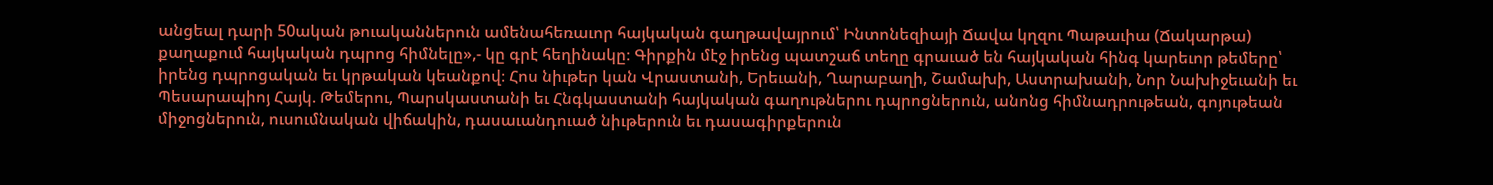անցեալ դարի 50ական թուականներուն ամենահեռաւոր հայկական գաղթավայրում՝ Ինտոնեզիայի Ճավա կղզու Պաթաւիա (Ճակարթա) քաղաքում հայկական դպրոց հիմնելը»,- կը գրէ հեղինակը։ Գիրքին մէջ իրենց պատշաճ տեղը գրաւած են հայկական հինգ կարեւոր թեմերը՝ իրենց դպրոցական եւ կրթական կեանքով։ Հոս նիւթեր կան Վրաստանի, Երեւանի, Ղարաբաղի, Շամախի, Աստրախանի, Նոր Նախիջեւանի եւ Պեսարապիոյ Հայկ. Թեմերու, Պարսկաստանի եւ Հնգկաստանի հայկական գաղութներու դպրոցներուն, անոնց հիմնադրութեան, գոյութեան միջոցներուն, ուսումնական վիճակին, դասաւանդուած նիւթերուն եւ դասագիրքերուն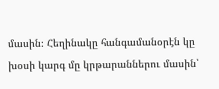մասին։ Հեղինակը հանգամանօրէն կը խօսի կարգ մը կրթարաններու մասին՝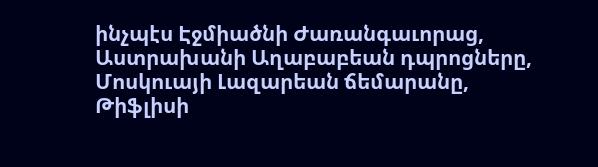ինչպէս Էջմիածնի Ժառանգաւորաց, Աստրախանի Աղաբաբեան դպրոցները, Մոսկուայի Լազարեան ճեմարանը, Թիֆլիսի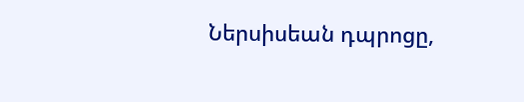Ներսիսեան դպրոցը,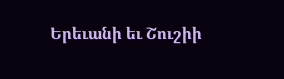Երեւանի եւ Շուշիի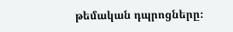թեմական դպրոցները։